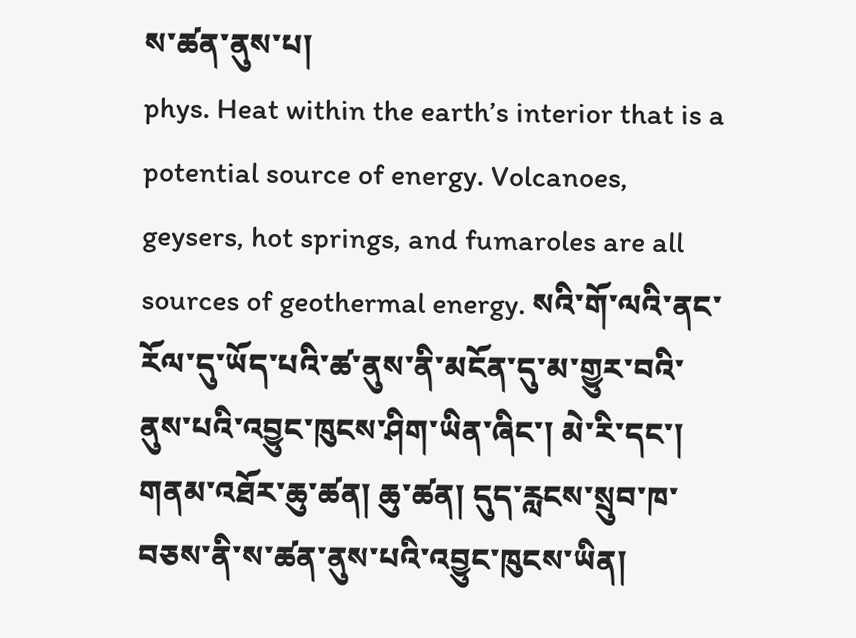ས་ཚན་ནུས་པ།
phys. Heat within the earth’s interior that is a potential source of energy. Volcanoes, geysers, hot springs, and fumaroles are all sources of geothermal energy. སའི་གོ་ལའི་ནང་རོལ་དུ་ཡོད་པའི་ཚ་ནུས་ནི་མངོན་དུ་མ་གྱུར་བའི་ནུས་པའི་འབྱུང་ཁུངས་ཤིག་ཡིན་ཞིང་། མེ་རི་དང་། གནམ་འཐོར་ཆུ་ཚན། ཆུ་ཚན། དུད་རླངས་སྲུབ་ཁ་བཅས་ནི་ས་ཚན་ནུས་པའི་འབྱུང་ཁུངས་ཡིན།